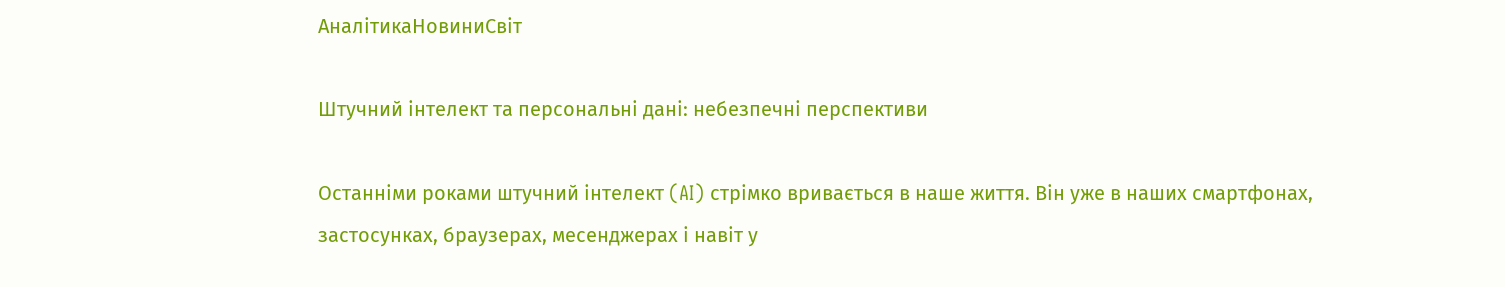АналітикаНовиниСвіт

Штучний інтелект та персональні дані: небезпечні перспективи

Останніми роками штучний інтелект (AI) стрімко вривається в наше життя. Він уже в наших смартфонах, застосунках, браузерах, месенджерах і навіт у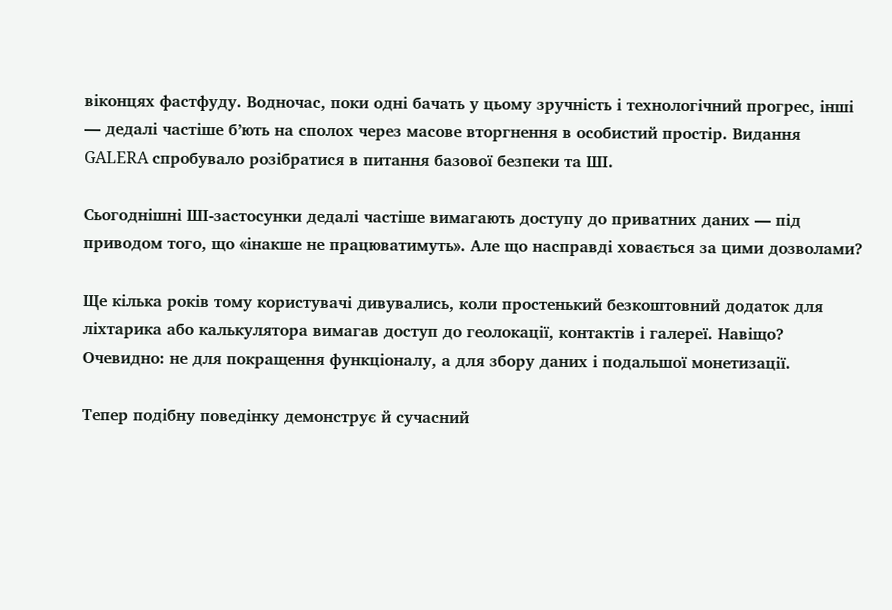віконцях фастфуду. Водночас, поки одні бачать у цьому зручність і технологічний прогрес, інші — дедалі частіше б’ють на сполох через масове вторгнення в особистий простір. Видання GALERA спробувало розібратися в питання базової безпеки та ШІ.

Сьогоднішні ШІ-застосунки дедалі частіше вимагають доступу до приватних даних — під приводом того, що «інакше не працюватимуть». Але що насправді ховається за цими дозволами?

Ще кілька років тому користувачі дивувались, коли простенький безкоштовний додаток для ліхтарика або калькулятора вимагав доступ до геолокації, контактів і галереї. Навіщо? Очевидно: не для покращення функціоналу, а для збору даних і подальшої монетизації.

Тепер подібну поведінку демонструє й сучасний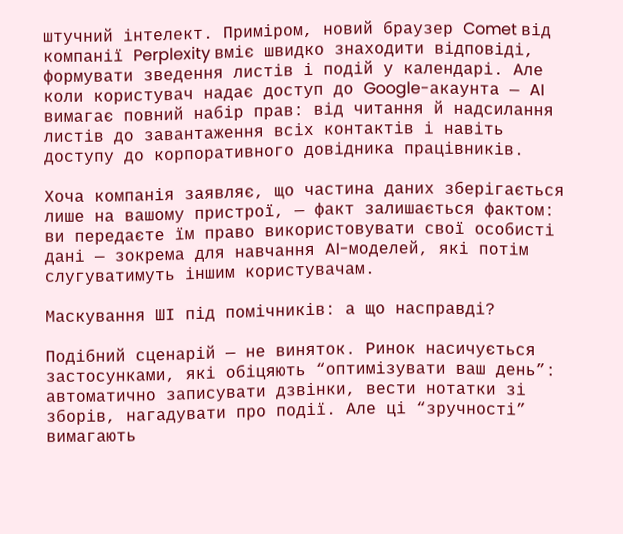штучний інтелект. Приміром, новий браузер Comet від компанії Perplexity вміє швидко знаходити відповіді, формувати зведення листів і подій у календарі. Але коли користувач надає доступ до Google-акаунта — AI вимагає повний набір прав: від читання й надсилання листів до завантаження всіх контактів і навіть доступу до корпоративного довідника працівників.

Хоча компанія заявляє, що частина даних зберігається лише на вашому пристрої, — факт залишається фактом: ви передаєте їм право використовувати свої особисті дані — зокрема для навчання AI-моделей, які потім слугуватимуть іншим користувачам.

Маскування ШІ під помічників: а що насправді?

Подібний сценарій — не виняток. Ринок насичується застосунками, які обіцяють “оптимізувати ваш день”: автоматично записувати дзвінки, вести нотатки зі зборів, нагадувати про події. Але ці “зручності” вимагають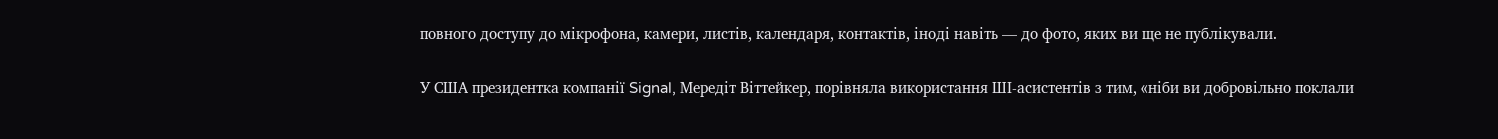повного доступу до мікрофона, камери, листів, календаря, контактів, іноді навіть — до фото, яких ви ще не публікували.

У США президентка компанії Signal, Мередіт Віттейкер, порівняла використання ШІ-асистентів з тим, «ніби ви добровільно поклали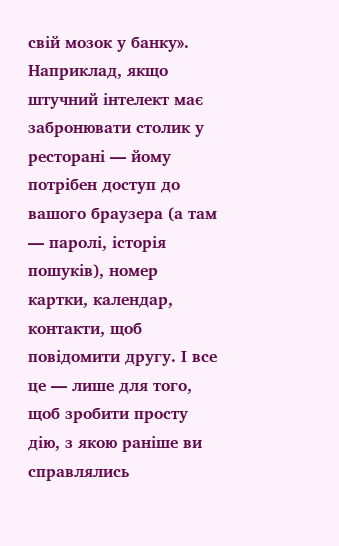свій мозок у банку». Наприклад, якщо штучний інтелект має забронювати столик у ресторані — йому потрібен доступ до вашого браузера (а там — паролі, історія пошуків), номер картки, календар, контакти, щоб повідомити другу. І все це — лише для того, щоб зробити просту дію, з якою раніше ви справлялись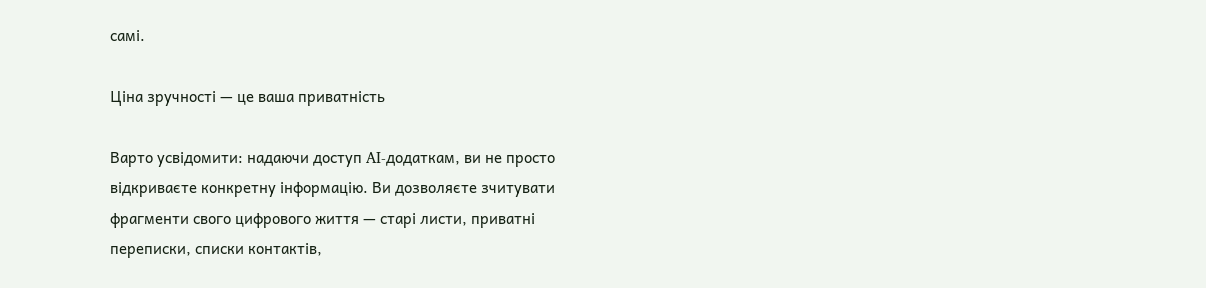самі.

Ціна зручності — це ваша приватність

Варто усвідомити: надаючи доступ AI-додаткам, ви не просто відкриваєте конкретну інформацію. Ви дозволяєте зчитувати фрагменти свого цифрового життя — старі листи, приватні переписки, списки контактів,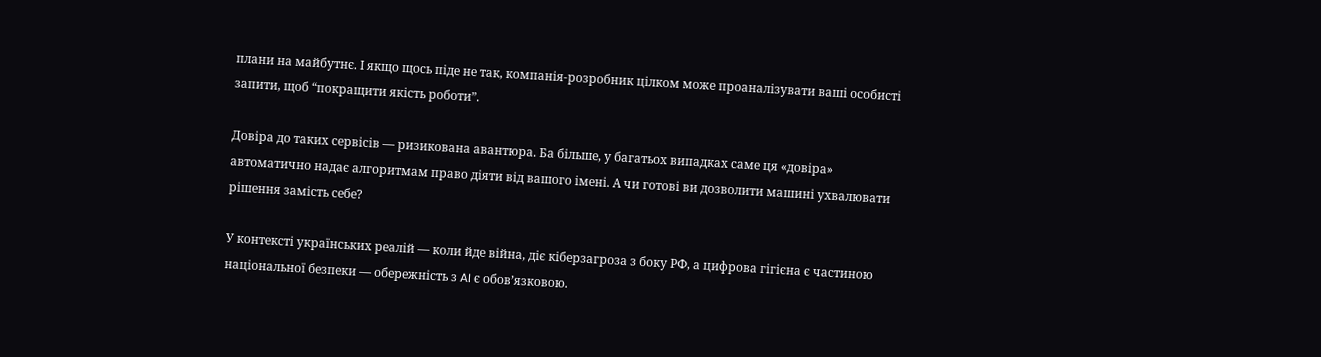плани на майбутнє. І якщо щось піде не так, компанія-розробник цілком може проаналізувати ваші особисті запити, щоб “покращити якість роботи”.

Довіра до таких сервісів — ризикована авантюра. Ба більше, у багатьох випадках саме ця «довіра» автоматично надає алгоритмам право діяти від вашого імені. А чи готові ви дозволити машині ухвалювати рішення замість себе?

У контексті українських реалій — коли йде війна, діє кіберзагроза з боку РФ, а цифрова гігієна є частиною національної безпеки — обережність з AI є обов’язковою.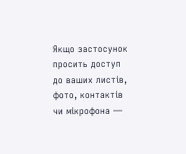Якщо застосунок просить доступ до ваших листів, фото, контактів чи мікрофона —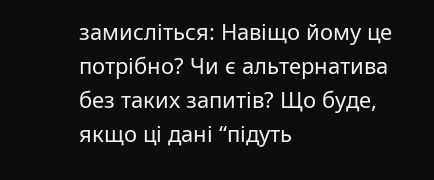замисліться: Навіщо йому це потрібно? Чи є альтернатива без таких запитів? Що буде, якщо ці дані “підуть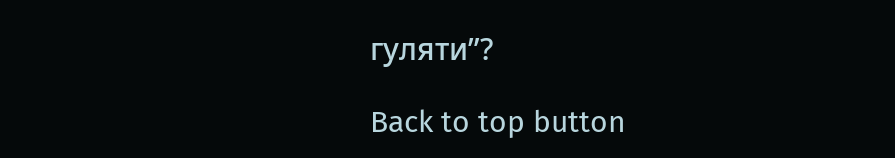гуляти”?

Back to top button